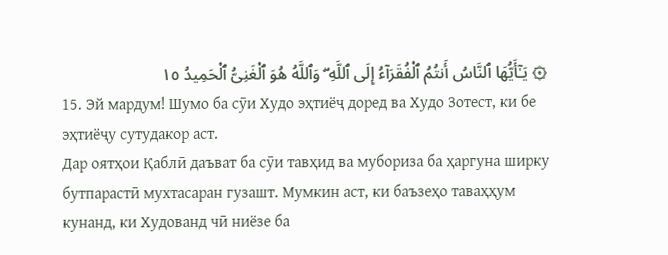۞ يَـٰٓأَيُّهَا ٱلنَّاسُ أَنتُمُ ٱلْفُقَرَآءُ إِلَى ٱللَّهِ ۖ وَٱللَّهُ هُوَ ٱلْغَنِىُّ ٱلْحَمِيدُ ١٥
15. Эй мардум! Шумо ба сӯи Худо эҳтиёҷ доред ва Худо Зотест, ки бе эҳтиёҷу сутудакор аст.
Дар оятҳои Қаблӣ даъват ба сӯи тавҳид ва мубориза ба ҳаргуна ширку бутпарастӣ мухтасаран гузашт. Мумкин аст, ки баъзеҳо таваҳҳум кунанд, ки Худованд чӣ ниёзе ба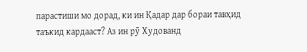парастиши мо дорад, ки ин Қадар дар бораи тавҳид таъкид кардааст? Аз ин рӯ Худованд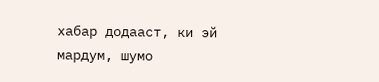хабар додааст, ки эй мардум, шумо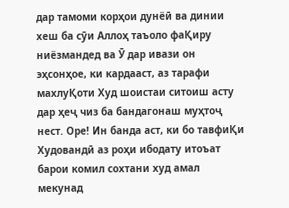дар тамоми корҳои дунёӣ ва динии хеш ба сӯи Аллоҳ таъоло фаҚиру ниёзмандед ва Ӯ дар ивази он эҳсонҳое, ки кардааст, аз тарафи махлуҚоти Худ шоистаи ситоиш асту дар ҳеҷ чиз ба бандагонаш муҳтоҷ нест. Оре! Ин банда аст, ки бо тавфиҚи Худовандӣ аз роҳи ибодату итоъат барои комил сохтани худ амал мекунад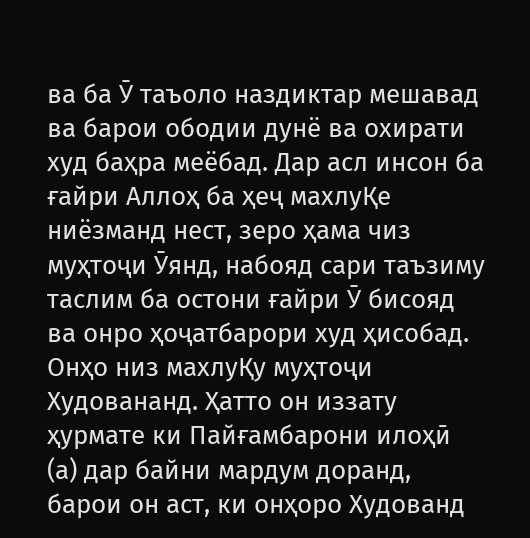ва ба Ӯ таъоло наздиктар мешавад ва барои ободии дунё ва охирати худ баҳра меёбад. Дар асл инсон ба ғайри Аллоҳ ба ҳеҷ махлуҚе ниёзманд нест, зеро ҳама чиз муҳтоҷи Ӯянд, набояд сари таъзиму таслим ба остони ғайри Ӯ бисояд ва онро ҳоҷатбарори худ ҳисобад. Онҳо низ махлуҚу муҳтоҷи Худовананд. Ҳатто он иззату ҳурмате ки Пайғамбарони илоҳӣ (а) дар байни мардум доранд, барои он аст, ки онҳоро Худованд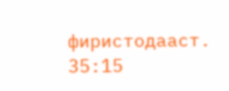фиристодааст.
35:15